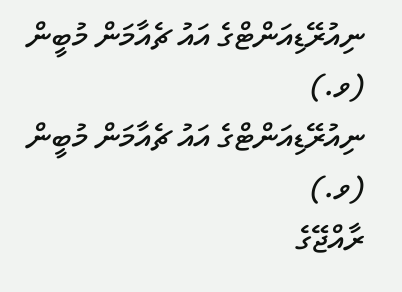ނިއުރޭޑިއަންޓްގެ އައު ޗެއާމަން މުބީން (ވ.)
ނިއުރޭޑިއަންޓްގެ އައު ޗެއާމަން މުބީން (ވ.)
ރާއްޖޭގެ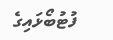ފުޓުބޯޅައިގެ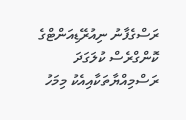ރަސްގެފާނު ނިއުރޭޑިއަންޓްގެ ކޮންގްރެސް ކުލަގަދަ ރަސްމިއްޔާތަކާއިއެކު މިމަހު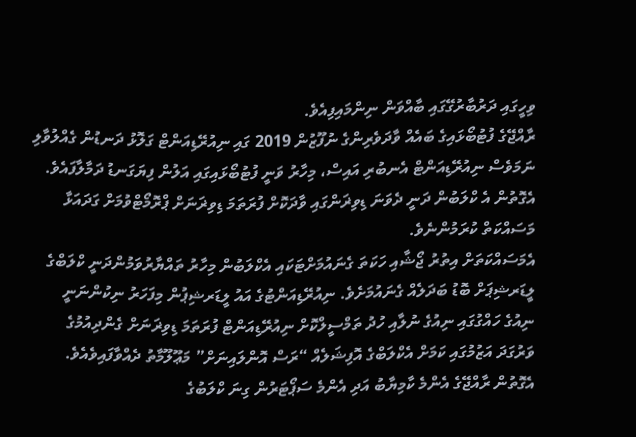ވިހީގައި ދަރުބާރުގޭގައި ބާއްވަން ނިންމައިފިއެވެ.
ރާއްޖޭގެ ފުޓުބޯޅައިގެ ބައެއް ވާދަވެރިންގެ ނުފޫޒުން 2019 ގައި ނިއުރޭޑިއަންޓް ގަލޮޅު ދަނޑުން ގެއްލުވާލި ނަމަވެސް ނިއުރޭޑިއަންޓް އެނބުރި އައިސް، މިހާރު ވަނީ ފުޓުބޯޅައިގައި އަލުން ފިޔަގަނޑު ދަމާލާފައެވެ. އެގޮތުން އެ ކްލަބުން ދަނީ ދެވަނަ ޑިވިޜަންގައި ވާދަކޮށް ފުރަތަމަ ޑިވިޜަނަށް ޕްރޮމޯޓްވުމަށް ގަދައަޅާ މަސައްކަތް ކުރަމުންނެވެ.
އެމަސައްކަތަށް އިތުރު ޖޯޝާއި ހަކަތަ ގެނައުމަށްޓަކައި އެކްލަބުން މިހާރު ތައްޔާރުވަމުންދަނީ ކްލަބްގެ ލީޑަރޝިޕަށް ބޮޑު ބަދަލެއް ގެނައުމަށެވެ. ނިއުރޭޑިއަންޓުގެ އައު ލީޑަރޝިޕުން މިފަހަރު ނިކުންނަނީ ނިއުގެ ހައްގުގައި ނިއުގެ ނުލާއި ހުދު ތަމްސީލްކޮށް ނިއުރޭޑިއަންޓް ފުރަތަމަ ޑިވިޜަނަށް ގެންދިއުމުގެ ވަރުގަދަ އަޒުމުގައި ކަމަށް އެކްލަބްގެ އޮފިޝަލެއް “ރަސް އޮންލައިނަށް” މަޢޫލޫމާތު ދެއްވާފައިވެއެވެ.
އެގޮތުން ރާއްޖޭގެ އެންމެ ކާމިޔާބު އަދި އެންމެ ސަޕޯޓަރުން ގިނަ ކްލަބުގެ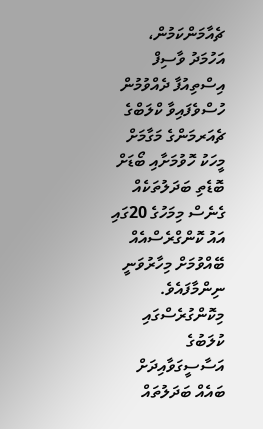ޗެއާމަންކަމުން، އަހުމަދު ވާސިފް އިސްތިއުފާ ދެއްވުމުން ހުސްވެފައިވާ ކްލަބްގެ ޗެއަރމަންގެ މަގާމަށް މީހަކު ހޮވުމަށާއި ބޯޑަށް ބޮޑެތި ބަދަލުތަކެއް ގެނެސް މިމަހުގެ 20ގައި އައު ކޮންގްރެސްއެއް ބޭއްވުމަށް މިހާރުވަނީ ނިންމާފައެވެ.
މިކޮންގުރެސްގައި ކުލަބުގެ އަސާސީގަވާއިދަށް ބައެއް ބަދަލުތައް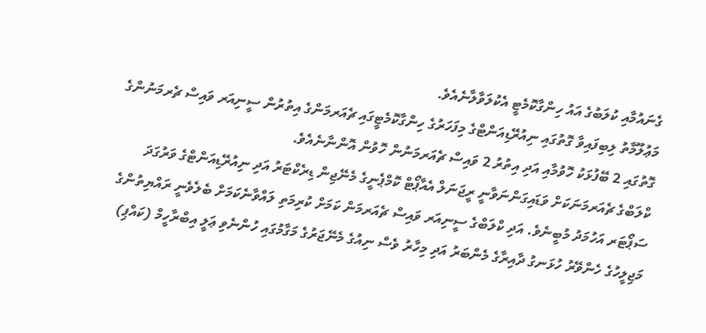ގެނައުމާއި ކުލަބުގެ އައު ހިންގާކޮމެޓީ އެކުލަވާލާނެއެވެ.
މަޢުލޫމާތު ލިބިފައިވާ ގޮތުގައި ނިއުރޭޑިއަންޓްގެ މިފަހަރުގެ ހިންގާކޮމެޓީގައި ޗެއަރމަންގެ އިތުރުން ސީނިއަރ ވައިސް ޗެރމަނުންގެ ގޮތުގައި 2 ބޭފުޅަކު ހޮވުމާއި އަދި އިތުރު 2 ވައިސް ޗެއަރމަނުން ހޮވުން އޮންނާނެއެވެ.
ކްލަބްގެ ޗެއަރމަނަކަށް ވަޑައިގަންނަވާނީ ރީޖަނަލް އެއާޕޯޓް ކޮމްޕެނީގެ މެނޭޖިން ޑިރެކްޓަރު އަދި ނިއުރޭޑިއަންޓްގެ ވަރުގަދަ ސަޕޯޓަރ އަހުމަދު މުބީނެވެ. އަދި ކްލަބްގެ ސީނިއަރ ވައިސް ޗެއަރމަން ކަމަށް ކުރިމަތި ލައްވާނެކަމަށް ބެލެވެނީ ރައްޔިތުންގެ މަޖިލީހުގެ ހެންވޭރު ހުޅަނގު ދާއިރާގެ މެންބަރު އަދި މިހާރު ވެސް ނިއުގެ މެނޭޖަރުގެ މަގާމުގައި ހުންނެވި ޢަލީ އިބްރާހީމް (ކައްޕި)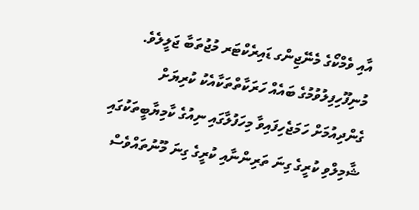އާއި ވެމްކޯގެ މެނޭޖިންގ ޑައިރެކްޓަރ މުޖުތަބާ ޖަލީލެވެ.
މުނިފޫހިފިލުވުމުގެ ބައެއް ހަރަކާތްތަކާއެކު ކުރިޔަށް ގެންދިއުމަށް ހަމަޖެހިފައިވާ މިހަފުލާގައި ނިއުގެ ކާމިޔާބީތަކުގައި ޝާމިލްވި ކުރީގެ ގިނަ ތަރިންނާއި ކުރީގެ ގިނަ މޫނުތައްވެސް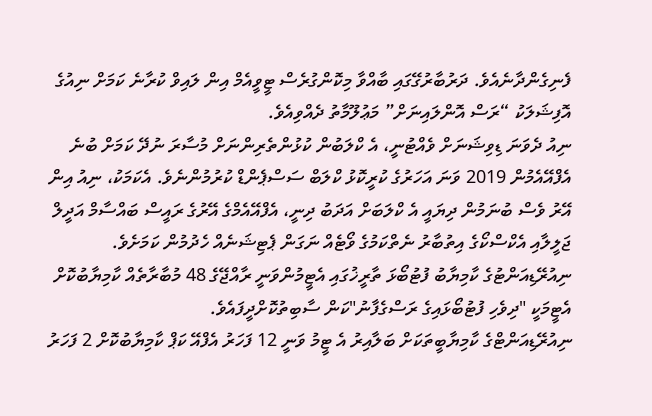ފެނިގެންދާނެއެވެ. ދަރުބާރުގޭގައި ބާއްވާ މިކޮންގުރެސް ޓީވީއެމް އިން ލައިވް ކުރާނެ ކަމަށް ނިއުގެ އޮފިޝަލަކު “ރަސް އޮންލައިނަށް” މަޢުލޫމާތު ދެއްވިއެވެ.
ނިއު ދެވަނަ ޑިވިޝަނަށް ވެއްޓުނީ، އެ ކްލަބުން ކުޅުންތެރިންނަށް މުސާރަ ނުދޭ ކަމަށް ބުނެ އެފްއޭއެމުން 2019 ވަނަ އަހަރުގެ ކުރީކޮޅު ކްލަބް ސަސްޕެންޑް ކުރުމުންނެވެ. އެކަމަކު، ނިއު އިން އޭރު ވެސް ބުނަމުން ދިޔައީ އެ ކްލަބަށް އަދަބު ދިނީ، އެފްއޭއެމްގެ އޭރުގެ ރައީސް ބައްސާމް އަދީލް ޖަލީލާއި އެކްސްކޯގެ އިތުބާރު ނެތްކަމުގެ ވޯޓެއް ނަގަން ޕެޓިޝަނެއް ހެދުމުން ކަމަށެވެ.
ނިއުރޭޑިއަންޓުގެ ކާމިޔާބު ފުޓުބޯޅަ ތާރީޚުގައި އެޓީމުންވަނީ ރާއްޖޭގެ 48 މުބާރާތެއް ކާމިޔާބުކޮށް އެޓީމަކީ "ދިވެހި ފުޓުބޯޅައިގެ ރަސްގެފާނު"ކަން ސާބިތުކޮށްދީފައެވެ.
ނިއުރޭޑިއަންޓްގެ ކާމިޔާބީތަކަށް ބަލާއިރު އެ ޓީމު ވަނީ 12 ފަހަރު އެފްއޭ ކަޕް ކާމިޔާބުކޮށް 2 ފަހަރު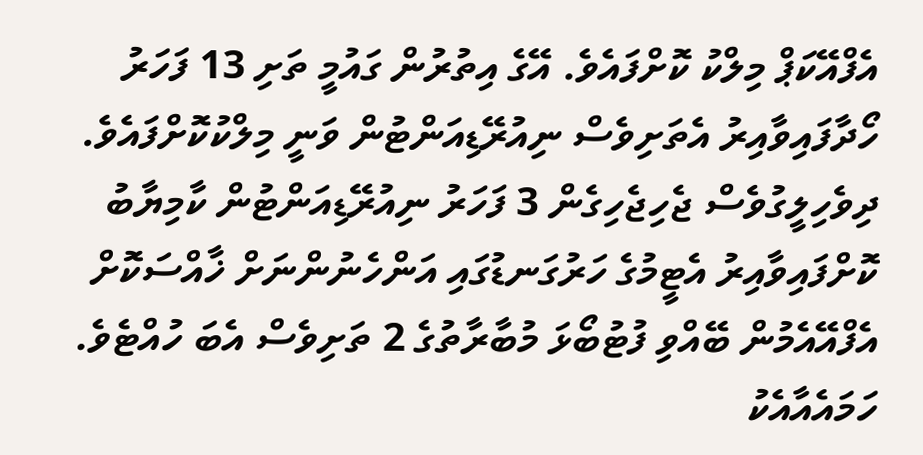އެފްއޭކަޕް މިލްކު ކޮށްފައެވެ. އޭގެ އިތުރުން ގައުމީ ތަށި 13 ފަހަރު ހޯދާފައިވާއިރު އެތަށިވެސް ނިއުރޭޑިއަންޓުން ވަނީ މިލްކުކޮށްފައެވެ. ދިވެހިލީގުވެސް ޖެހިޖެހިގެން 3 ފަހަރު ނިއުރޭޑިއަންޓުން ކާމިޔާބު ކޮށްފައިވާއިރު އެޓީމުގެ ހަރުގަނޑުގައި އަންހެނުންނަށް ޚާއްސަކޮށް އެފްއޭއެމުން ބޭއްވި ފުޓުބޯޅަ މުބާރާތުގެ 2 ތަށިވެސް އެބަ ހުއްޓެވެ.
ހަމައެއާއެކު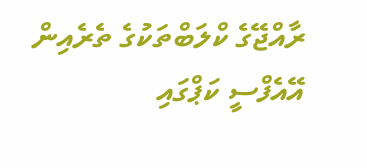ރާއްޖޭގެ ކްލަބްތަކުގެ ތެރެއިން އޭއެފްސީ ކަޕްގައި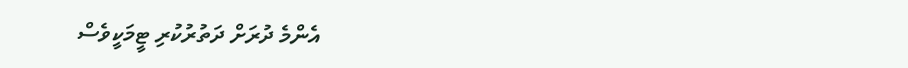އެންމެ ދުރަށް ދަތުރުކުރި ޓީމަކީވެސް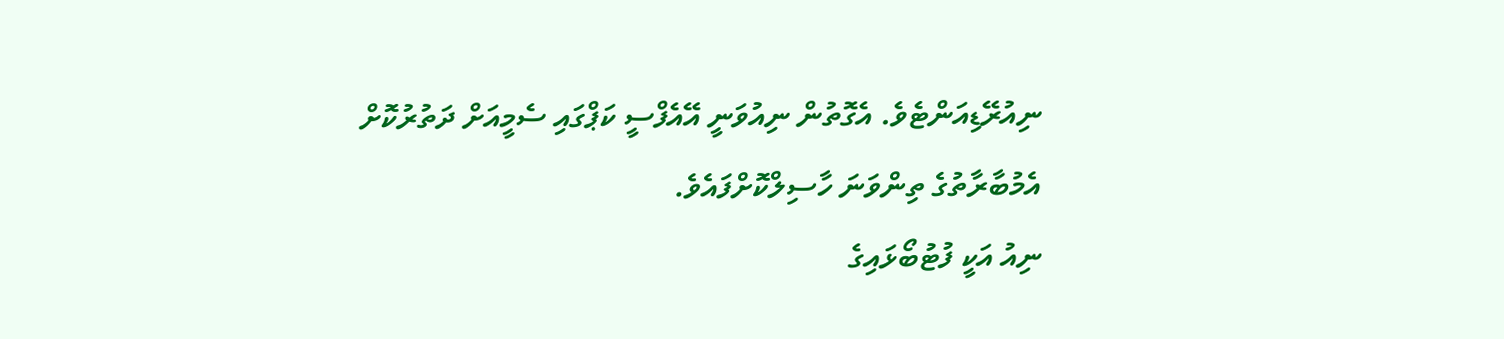ނިއުރޭޑިއަންޓެވެ. އެގޮތުން ނިއުވަނީ އޭއެފްސީ ކަޕްގައި ސެމީއަށް ދަތުރުކޮށް އެމުބާރާތުގެ ތިންވަނަ ހާސިލްކޮށްފައެވެ.
ނިއު އަކީ ފުޓުބޯޅައިގެ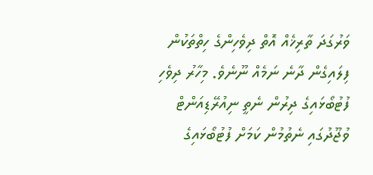ވަރުގަދަ ތާރިޚެއް އޮތް ދިވެހިންގެ ހިތްތަކުން ފިލައިގެން ދާނެ ނަމެއް ނޫނެވެ. މިހާރު ދިވެހި ފުޓުބޯޅައިގެ ދިރުން ނެތީ ނިއުރޭޑިއަންޓް ވުޖޫދުގައި ނެތުމުން ކަމަށް ފުޓުބޯޅައިގެ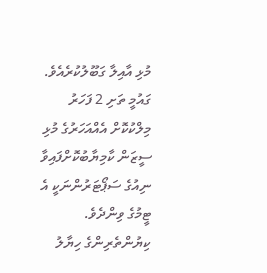މުޅި އާއިލާ ގަބޫލުކުރެއެވެ. ގައުމީ ތަށި 2 ފަހަރު މިލްކުކޮށް އެއްއަހަރުގެ މުޅި ސީޒަން ކާމިޔާބުކޮށްފައިވާ ނިއުގެ ސަޕޯޓަރުންނަކީ އެ ޓީމުގެ ވިންދެވެ.
ކިޔުންތެރިންގެ ހިޔާލު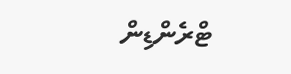ޓްރެންޑިން